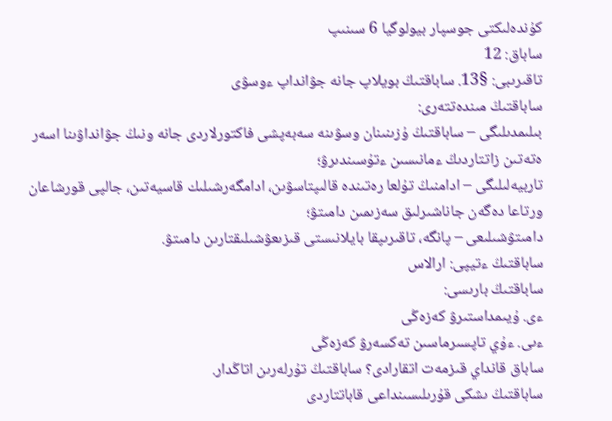كۇندەلىكتى جوسپار بيولوگيا 6 سىنىپ
ساباق: 12
تاقىرىبى: §13. ساباقتىڭ بويلاپ جانە جۋانداپ ءوسۋى
ساباقتىڭ مىندەتتەرى:
بىلىمدىلىگى – ساباقتىڭ ۇزىنىنان وسۋىنە سەبەپشى فاكتورلاردى جانە ونىڭ جۋانداۋىنا اسەر ەتەتىن زاتتاردىڭ ءمانىسىن ءتۇسىندىرۋ؛
تاربيەلىلىگى – ادامنىڭ تۇلعا رەتىندە قالىپتاسۋىن، ادامگەرشىلىك قاسيەتىن، جالپى قورشاعان ورتاعا دەگەن جاناشىرلىق سەزىمىن دامىتۋ؛
دامىتۋشىلىعى – پانگە، تاقىرىپقا بايلانىستى قىزىعۋشىلىقتارىن دامىتۋ.
ساباقتىڭ ءتيپى: ارالاس
ساباقتىڭ بارىسى:
ءى. ۇيىمداستىرۋ كەزەڭى
ءىى. ءۇي تاپسىرماسىن تەكسەرۋ كەزەڭى
ساباق قانداي قىزمەت اتقارادى؟ ساباقتىڭ تۇرلەرىن اتاڭدار.
ساباقتىڭ ىشكى قۇرىلىسىنداعى قاباتتاردى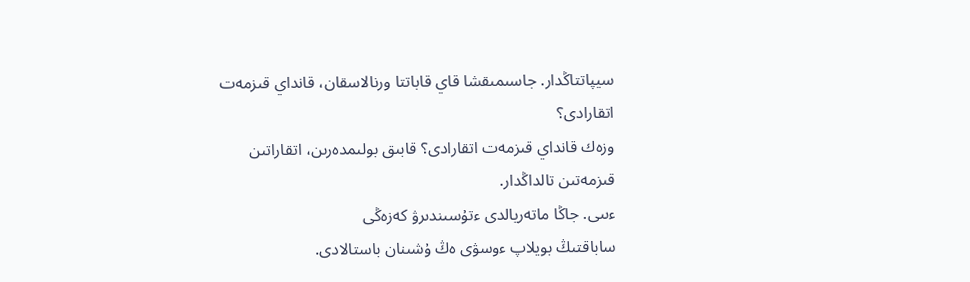سيپاتتاڭدار. جاسىمىقشا قاي قاباتتا ورنالاسقان، قانداي قىزمەت اتقارادى؟
وزەك قانداي قىزمەت اتقارادى؟ قابىق بولىمدەرىن، اتقاراتىن قىزمەتىن تالداڭدار.
ءىىى. جاڭا ماتەريالدى ءتۇسىندىرۋ كەزەڭى
ساباقتىڭ بويلاپ ءوسۋى ەڭ ۇشىنان باستالادى.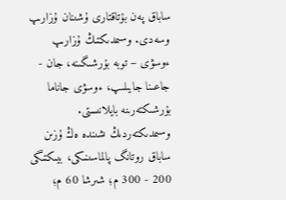ساباق پەن بۇتاقتارى ۇشىنان ۇزارىپ وسەدى. وسىمدىكتىڭ ۇزارىپ ءوسۋى – توبە بۇرشىگىنە، جان - جاعىنا جايىلىپ، ءوسۋى جاناما بۇرشىكتەرىنە بايلانىستى.
وسىمدىكتەردىڭ ىشىندە ەڭ ۇزىن ساباق روتانگ پالماسىنىكى، بيىكتىگى 200 - 300 م؛ شىرشا 60 م؛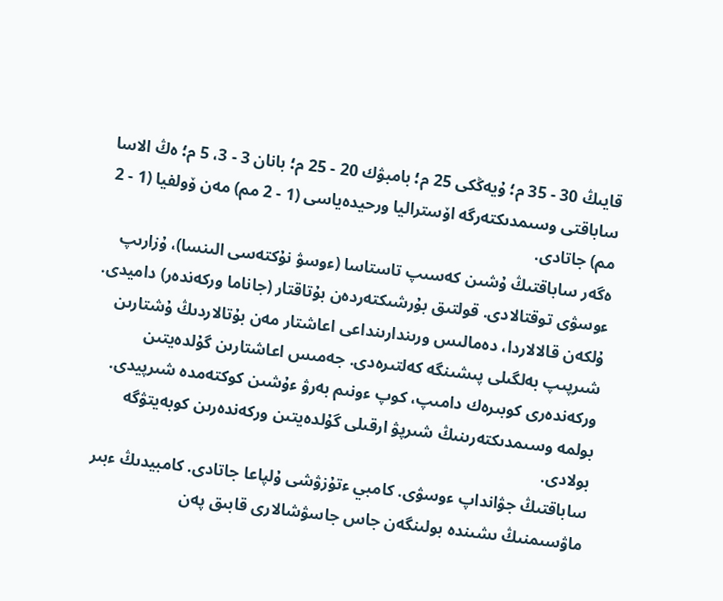قايىڭ 30 - 35 م؛ ۇيەڭكى 25 م؛ بامبۋك 20 - 25 م؛ بانان 3 - 3، 5 م؛ ەڭ الاسا ساباقتى وسىمدىكتەرگە اۆستراليا ورحيدەياسى (1 - 2 مم) مەن ۆولفيا (1 - 2 مم) جاتادى.
ەگەر ساباقتىڭ ۇشىن كەسىپ تاستاسا (ءوسۋ نۇكتەسى الىنسا)، ۇزارىپ ءوسۋى توقتالادى. قولتىق بۇرشىكتەردەن بۇتاقتار (جاناما وركەندەر) داميدى. ۇلكەن قالالاردا، دەمالىس ورىندارىنداعى اعاشتار مەن بۇتالاردىڭ ۇشتارىن شىرپىپ بەلگىلى پىشىنگە كەلتىرەدى. جەمىس اعاشتارىن گۇلدەيتىن وركەندەرى كوبىرەك دامىپ، كوپ ءونىم بەرۋ ءۇشىن كوكتەمدە شىرپيدى. بولمە وسىمدىكتەرىنىڭ شىرپۋ ارقىلى گۇلدەيتىن وركەندەرىن كوبەيتۋگە بولادى.
ساباقتىڭ جۋانداپ ءوسۋى. كامبي ءتۇزۋشى ۇلپاعا جاتادى. كامبيدىڭ ءبىر ماۋسىمنىڭ ىشىندە بولىنگەن جاس جاسۋشالارى قابىق پەن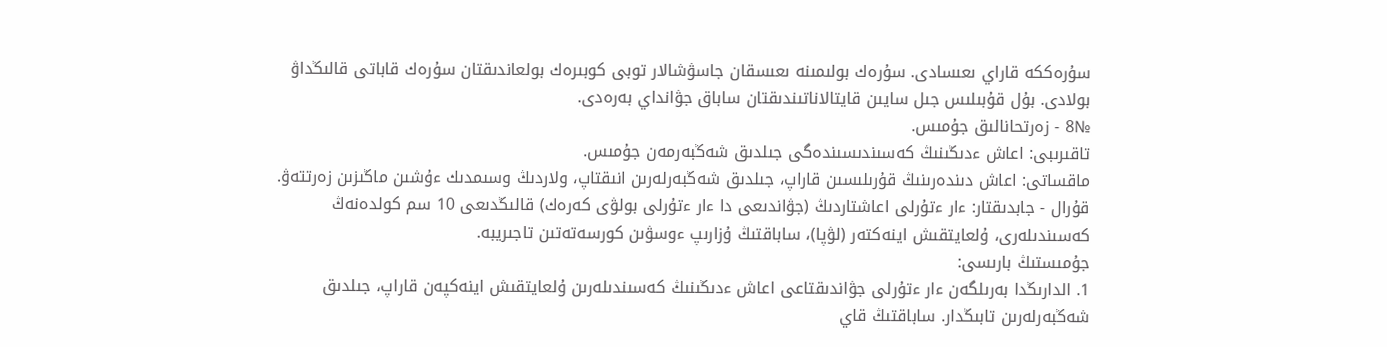سۇرەككە قاراي ىعىسادى. سۇرەك بولىمىنە ىعىسقان جاسۋشالار توبى كوبىرەك بولعاندىقتان سۇرەك قاباتى قالىڭداۋ بولادى. بۇل قۇبىلىس جىل سايىن قايتالاناتىندىقتان ساباق جۋانداي بەرەدى.
№8 - زەرتحانالىق جۇمىس.
تاقىرىبى: اعاش ءدىڭىنىڭ كەسىندىسىندەگى جىلدىق شەڭبەرمەن جۇمىس.
ماقساتى: اعاش دىندەرىنىڭ قۇرىلىسىن قاراپ، جىلدىق شەڭبەرلەرىن انىقتاپ، ولاردىڭ وسىمدىك ءۇشىن ماڭىزىن زەرتتەۋ.
قۇرال - جابدىقتار: ءار ءتۇرلى اعاشتاردىڭ (جۋاندىعى دا ءار ءتۇرلى بولۋى كەرەك) قالىڭدىعى 10 سم كولدەنەڭ كەسىندىلەرى، ۇلعايتقىش اينەكتەر (لۋپا)، ساباقتىڭ ۇزارىپ ءوسۋىن كورسەتەتىن تاجىريبە.
جۇمىستىڭ بارىسى:
1. الدارىڭدا بەرىلگەن ءار ءتۇرلى جۋاندىقتاعى اعاش ءدىڭىنىڭ كەسىندىلەرىن ۇلعايتقىش اينەكپەن قاراپ، جىلدىق شەڭبەرلەرىن تابىڭدار. ساباقتىڭ قاي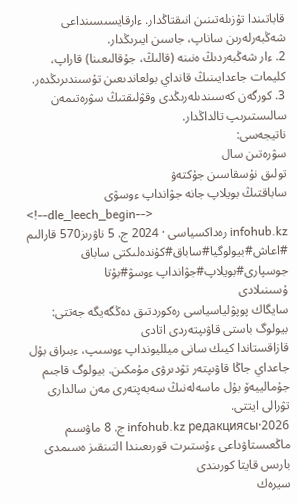قاباتىندا تۇزىلەتىنىن انىقتاڭدار. ءارقايسىسىنداعى شەڭبەرلەرىن ساناپ، جاسىن ايىرىڭدار.
2. ءار شەڭبەردىڭ ەنىنە (قالىڭ، جۇقالىعىنا) قاراپ، كليمات جاعدايىنىڭ قانداي بولعاندىعىن تۇسىندىرىڭدەر.
3. كورگەن كەسىندىلەرىڭدى وقۋلىقتىڭ سۋرەتىمەن سالىستىرىپ تالداڭدار.
ناتيجەسى:
سۋرەتىن سال
تولىق نۇسقاسىن جۇكتەۋ
ساباقتىڭ بويلاپ جانە جۋانداپ ءوسۋى
<!--dle_leech_begin-->
infohub.kz رەداكسياسى · 2024 ج. 5 ناۋرىز570 قارالىم
#اعاش#بيولوگيا#ساباق#كۇندەلىكتى ساباق جوسپارى#بويلاپ#جۋانداپ ءوسۋ#بۇتا
ۇسىنىلادى
سايگاك پوپۋلياسياسى رەكوردتىق دەڭگەيگە جەتتى: بيولوگ باستى قاۋىپتەردى اتادى
قازاقستاندا كيىك سانى ميلليونداپ ءوسىپ، ءبىراق بۇل جاعداي جاڭا قاۋىپتەر تۋدىرۋى مۇمكىن. بيولوگ قاجىم جۇمالييەۆ بۇل ماسەلەنىڭ سەبەپتەرى مەن سالدارى تۋرالى ايتتى.
infohub.kz редакциясы·2026 ج. 8 ماۋسىم
ماڭعىستاۋداعى ءۇستىرت قورىعىندا التىنقىز ەسىمدى بارىس قايتا كورىندى
سيرەك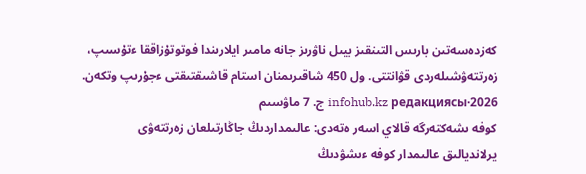كەزدەسەتىن بارىس التىنقىز بيىل ناۋرىز جانە مامىر ايلارىندا فوتوتۇزاققا ءتۇسىپ، زەرتتەۋشىلەردى قۋانتتى. ول 450 شاقىرىمنان استام قاشىقتىقتى ءجۇرىپ وتكەن.
infohub.kz редакциясы·2026 ج. 7 ماۋسىم
كوفە ىشەكتەرگە قالاي اسەر ەتەدى: عالىمداردىڭ جاڭارتىلعان زەرتتەۋى
يرلانديالىق عالىمدار كوفە ءىشۋدىڭ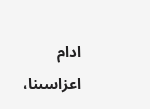ادام اعزاسىنا،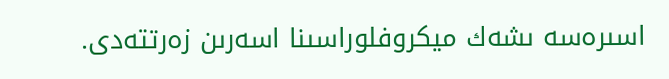اسىرەسە ىشەك ميكروفلوراسىنا اسەرىن زەرتتەدى.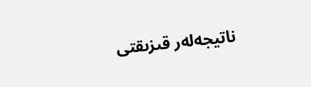ناتيجەلەر قىزىقتى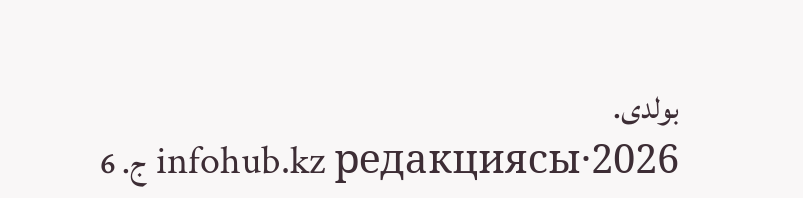بولدى.
infohub.kz редакциясы·2026 ج. 6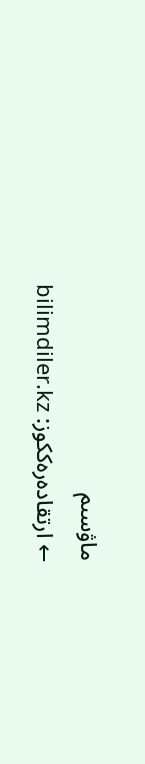ماۋسىم
← ارتقادەرەككوز: bilimdiler.kz